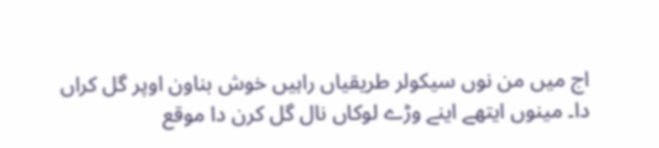اج میں من نوں سیکولر طریقیاں راہیں خوش بناون اوپر گل کراں دا۔ مینوں ایتھے اینے وڑے لوکاں نال گل کرن دا موقع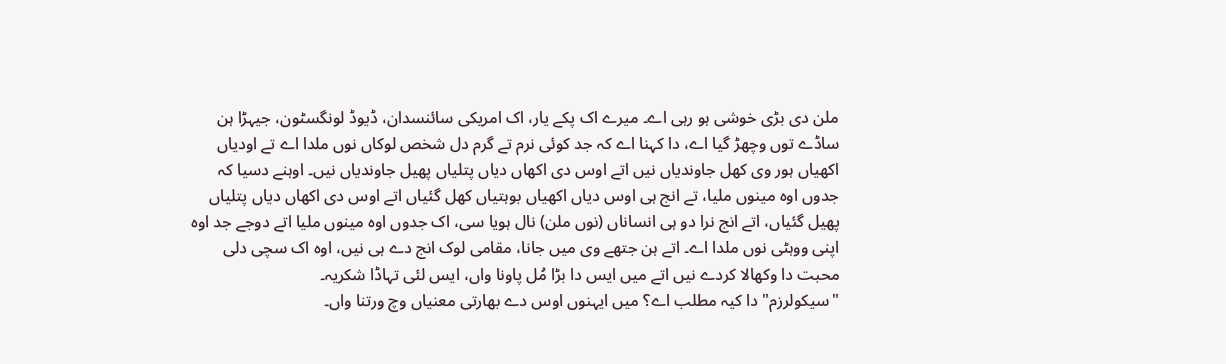ملن دی بڑی خوشی ہو رہی اے۔ میرے اک پکے یار، اک امریکی سائنسدان، ڈیوڈ لونگسٹون، جیہڑا ہن ساڈے توں وچھڑ گیا اے، دا کہنا اے کہ جد کوئی نرم تے گرم دل شخص لوکاں نوں ملدا اے تے اودیاں اکھیاں ہور وی کھل جاوندیاں نیں اتے اوس دی اکھاں دیاں پتلیاں پھیل جاوندیاں نیں۔ اوہنے دسیا کہ جدوں اوہ مینوں ملیا، تے انج ہی اوس دیاں اکھیاں بوہتیاں کھل گئیاں اتے اوس دی اکھاں دیاں پتلیاں پھیل گئیاں، اتے انج نرا دو ہی انساناں (نوں ملن) نال ہویا سی، اک جدوں اوہ مینوں ملیا اتے دوجے جد اوہ اپنی ووہٹی نوں ملدا اے۔ اتے ہن جتھے وی میں جانا، مقامی لوک انج دے ہی نیں، اوہ اک سچی دلی محبت دا وکھالا کردے نیں اتے میں ایس دا بڑا مُل پاونا واں، ایس لئی تہاڈا شکریہ۔
"سیکولرزم" دا کیہ مطلب اے؟ میں ایہنوں اوس دے بھارتی معنیاں وچ ورتنا واں۔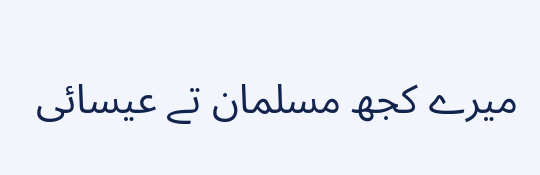میرے کجھ مسلمان تے عیسائی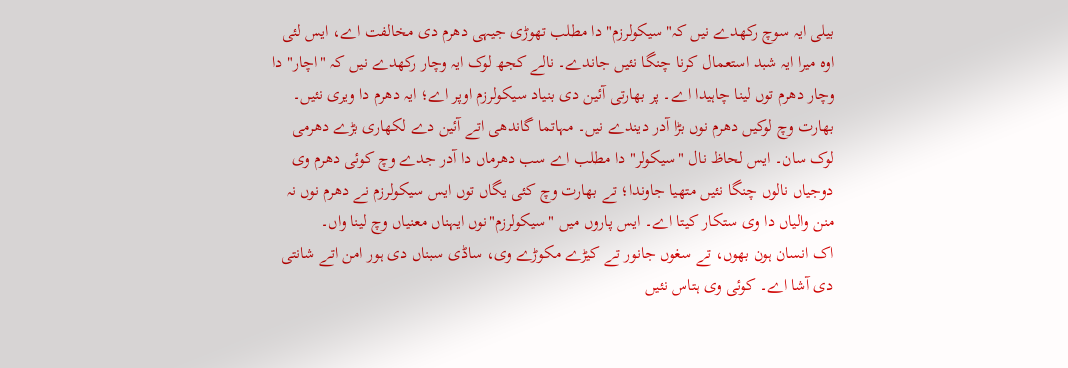بیلی ایہ سوچ رکھدے نیں کہ"سیکولرزم" دا مطلب تھوڑی جیہی دھرم دی مخالفت اے، ایس لئی اوہ میرا ایہ شبد استعمال کرنا چنگا نئیں جاندے۔ نالے کجھ لوک ایہ وچار رکھدے نیں کہ "اچار" دا وچار دھرم توں لینا چاہیدا اے۔ پر بھارتی آئین دی بنیاد سیکولرزم اوپر اے؛ ایہ دھرم دا ویری نئیں۔ بھارت وچ لوکیں دھرم نوں بڑا آدر دیندے نیں۔ مہاتما گاندھی اتے آئین دے لکھاری بڑے دھرمی لوک سان۔ ایس لحاظ نال "سیکولر" دا مطلب اے سب دھرماں دا آدر جدے وچ کوئی دھرم وی دوجیاں نالوں چنگا نئیں متھیا جاوندا؛ تے بھارت وچ کئی یگاں توں ایس سیکولرزم نے دھرم نوں نہ منن والیاں دا وی ستکار کیتا اے۔ ایس پاروں میں "سیکولرزم"نوں ایہناں معنیاں وچ لینا واں۔
اک انسان ہون بھوں، تے سغوں جانور تے کیڑے مکوڑے وی، ساڈی سبناں دی ہور امن اتے شانتی دی آشا اے۔ کوئی وی ہتاس نئیں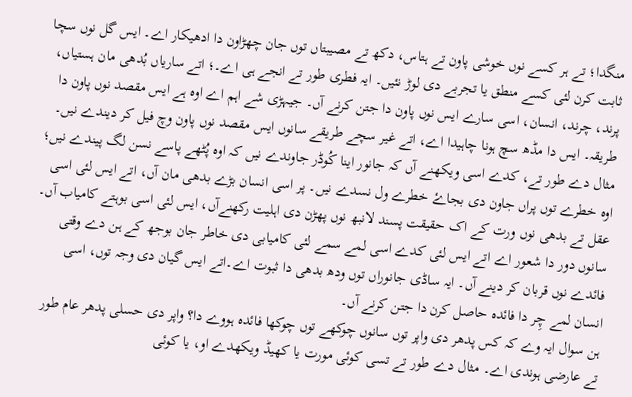منگدا؛ تے ہر کسے نوں خوشی پاون تے ہتاس، دکھ تے مصیبتاں توں جان چھڑاون دا ادھیکار اے۔ ایس گل نوں سچا ثابت کرن لئی کسے منطق یا تجربے دی لوڑ نئیں۔ ایہ فطری طور تے انجے ہی اے۔؛ اتے ساریاں بُدھی مان ہستیاں، پرند، چرند، انسان، اسی سارے ایس نوں پاون دا جتن کرنے آں۔ جیہڑی شے اہم اے اوہ ہے ایس مقصد نوں پاون دا طریقہ۔ ایس دا مڈھ سچ ہونا چاہیدا اے، اتے غیر سچے طریقے سانوں ایس مقصد نوں پاون وچ فیل کر دیندے نیں۔ مثال دے طور تے، کدے اسی ویکھنے آں کہ جانور اینا کُوڈر جاوندے نیں کہ اوہ پُٹھے پاسے نسن لگ پیندے نیں؛ اوہ خطرے توں پراں جاون دی بجاۓ خطرے ول نسدے نیں۔ پر اسی انسان بڑے بدھی مان آں، اتے ایس لئی اسی عقل تے بدھی نوں ورت کے اک حقیقت پسند لانبھ نوں پھڑن دی اہلیت رکھنےآں، ایس لئی اسی بوہتے کامیاب آں۔ سانوں دور دا شعور اے اتے ایس لئی کدے اسی لمے سمے لئی کامیابی دی خاطر جان بوجھ کے ہن دے وقتی فائدے نوں قربان کر دینے آں۔ ایہ ساڈی جانوراں توں ودھ بدھی دا ثبوت اے۔اتے ایس گیان دی وجہ توں، اسی انسان لمے چِر دا فائدہ حاصل کرن دا جتن کرنے آں۔
ہن سوال ایہ وے کہ کس پدھر دی واپر توں سانوں چوکھے توں چوکھا فائدہ ہووے دا؟ واپر دی حسلی پدھر عام طور تے عارضی ہوندی اے۔ مثال دے طور تے تسی کوئی مورت یا کھیڈ ویکھدے او، یا کوئی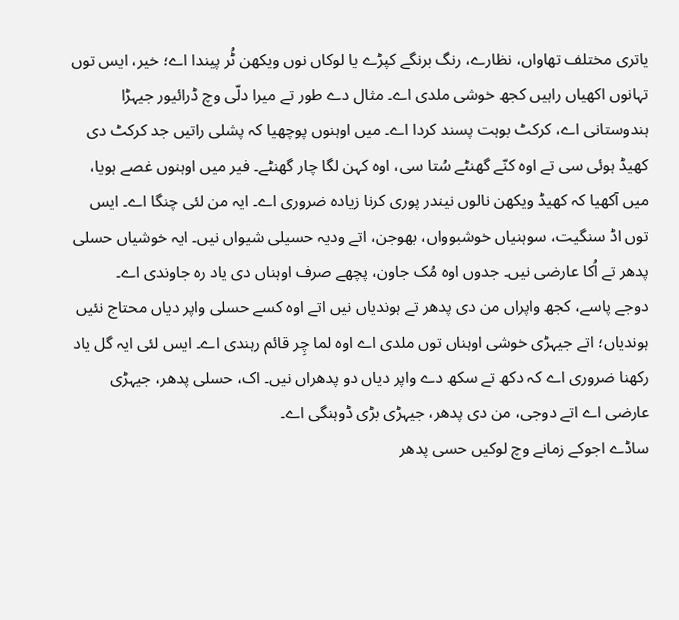یاتری مختلف تھاواں، نظارے، رنگ برنگے کپڑے یا لوکاں نوں ویکھن ٹُر پیندا اے؛ خیر، ایس توں تہانوں اکھیاں راہیں کجھ خوشی ملدی اے۔ مثال دے طور تے میرا دلّی وچ ڈرائیور جیہڑا ہندوستانی اے، کرکٹ بوہت پسند کردا اے۔ میں اوہنوں پوچھیا کہ پشلی راتیں جد کرکٹ دی کھیڈ ہوئی سی تے اوہ کنّے گھنٹے سُتا سی، اوہ کہن لگا چار گھنٹے۔ فیر میں اوہنوں غصے ہویا، میں آکھیا کہ کھیڈ ویکھن نالوں نیندر پوری کرنا زیادہ ضروری اے۔ ایہ من لئی چنگا اے۔ ایس توں اڈ سنگیت، سوہنیاں خوشبوواں، بھوجن، اتے ودیہ حسیلی شیواں نیں۔ ایہ خوشیاں حسلی پدھر تے اُکا عارضی نیں۔ جدوں اوہ مُک جاون، پچھے صرف اوہناں دی یاد رہ جاوندی اے۔
دوجے پاسے، کجھ واپراں من دی پدھر تے ہوندیاں نیں اتے اوہ کسے حسلی واپر دیاں محتاج نئیں ہوندیاں؛ اتے جیہڑی خوشی اوہناں توں ملدی اے اوہ لما چِر قائم رہندی اے۔ ایس لئی ایہ گل یاد رکھنا ضروری اے کہ دکھ تے سکھ دے واپر دیاں دو پدھراں نیں۔ اک، حسلی پدھر، جیہڑی عارضی اے اتے دوجی، من دی پدھر، جیہڑی بڑی ڈوہنگی اے۔
ساڈے اجوکے زمانے وچ لوکیں حسی پدھر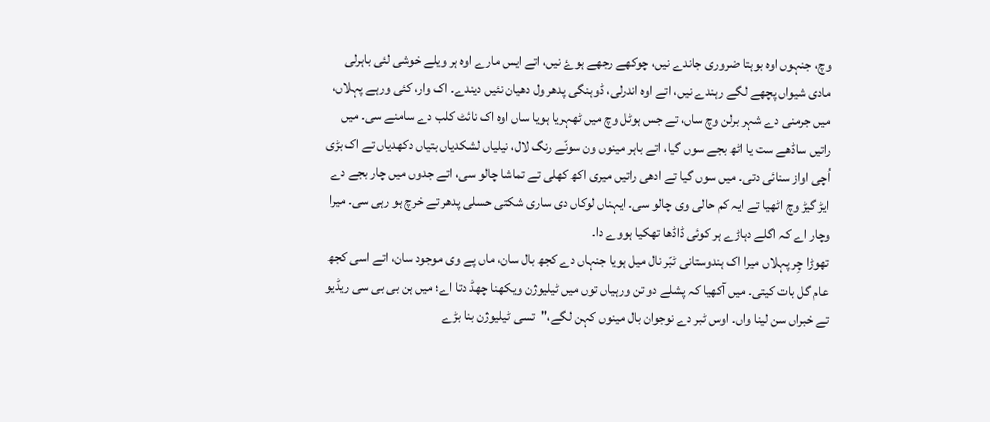وچ، جنہوں اوہ بوہتا ضروری جاندے نیں، چوکھے رجھے ہوۓ نیں، اتے ایس مارے اوہ ہر ویلے خوشی لئی باہرلی مادی شیواں پچھے لگے رہندے نیں، اتے اوہ اندرلی، ڈوہنگی پدھر ول دھیان نئیں دیندے۔ اک وار، کئی ورہے پہلاں، میں جرمنی دے شہر برلن وچ ساں، تے جس ہوٹل وچ میں ٹھہریا ہویا ساں اوہ اک نائٹ کلب دے سامنے سی۔ میں راتیں ساڈھے ست یا اٹھ بجے سوں گیا، اتے باہر مینوں ون سونّے رنگ لال، نیلیاں لشکدیاں بتیاں دکھدیاں تے اک بڑی اُچی اواز سنائی دتی۔ میں سوں گیا تے ادھی راتیں میری اکھ کھلی تے تماشا چالو سی، اتے جدوں میں چار بجے دے ایڑ گیڑ وچ اٹھیا تے ایہ کم حالی وی چالو سی۔ ایہناں لوکاں دی ساری شکتی حسلی پدھر تے خرچ ہو رہی سی۔ میرا وچار اے کہ اگلے دہاڑے ہر کوئی ڈاڈھا تھکیا ہووے دا۔
تھوڑا چِر پہلاں میرا اک ہندوستانی ٹبّر نال میل ہویا جنہاں دے کجھ بال سان، ماں پے وی موجود سان، اتے اسی کجھ عام گل بات کیتی۔ میں آکھیا کہ پشلے دو تن ورہیاں توں میں ٹیلیوژن ویکھنا چھڈ دتا اے؛ میں ہن بی بی سی ریڈیو تے خبراں سن لینا واں۔ اوس ٹبر دے نوجوان بال مینوں کہن لگے،"تسی ٹیلیوژن بنا بڑے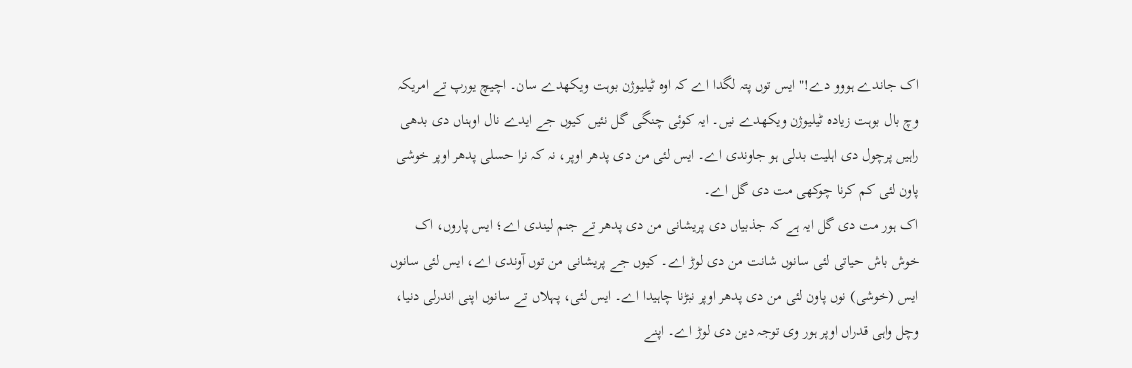اک جاندے ہووو دے!" ایس توں پتہ لگدا اے کہ اوہ ٹیلیوژن بوہت ویکھدے سان۔ اچیچ یورپ تے امریکہ وچ بال بوہت زیادہ ٹیلیوژن ویکھدے نیں۔ ایہ کوئی چنگی گل نئیں کیوں جے ایدے نال اوہناں دی بدھی راہیں پرچول دی اہلیت بدلی ہو جاوندی اے۔ ایس لئی من دی پدھر اوپر، نہ کہ نرا حسلی پدھر اوپر خوشی پاون لئی کم کرنا چوکھی مت دی گل اے۔
اک ہور مت دی گل ایہ ہے کہ جذبیاں دی پریشانی من دی پدھر تے جنم لیندی اے؛ ایس پاروں، اک خوش باش حیاتی لئی سانوں شانت من دی لوڑ اے۔ کیوں جے پریشانی من توں آوندی اے، ایس لئی سانوں ایس (خوشی) نوں پاون لئی من دی پدھر اوپر نبڑنا چاہیدا اے۔ ایس لئی، پہلاں تے سانوں اپنی اندرلی دنیا، وچل واہی قدراں اوپر ہور وی توجہ دین دی لوڑ اے۔ اپنے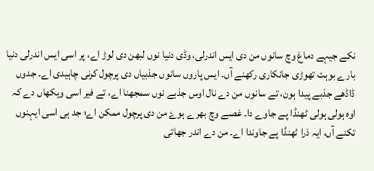نکے جیہے دماغ وچ سانوں من دی ایس اندرلی، وڈی دنیا نوں لبھن دی لوڑ اے، پر اسی ایس اندرلی دنیا بارے بوہت تھوڑی جانکاری رکھنے آں۔ ایس پاروں سانوں جذبیاں دی پرچول کرنی چاہیدی اے۔ جدوں ڈاڈھے جذبے پیدا ہون، تے سانوں من دے نال اوس جذبے نوں سمجھنا اے، تے فیر اسی ویکھاں دے کہ اوہ ہولی ہولی ٹھنڈا پے جاوے دا۔ غصے وچ بھرے ہوۓ من دی پرچول ممکن اے؛ جد ہی اسی ایہنوں تکنے آں، ایہ ذرا ٹھنڈا پے جاوندا اے۔ من دے اندر جھاتی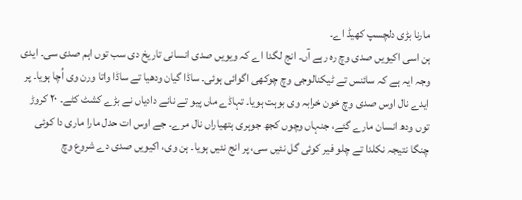مارنا بڑی دلچسپ کھیڈ اے۔
ہن اسی اکیویں صدی وچ رہ رہے آں۔ انج لگدا اے کہ ویویں صدی انسانی تاریخ دی سب توں اہم صدی سی۔ ایدی وجہ ایہ ہے کہ سائنس تے ٹیکنالوجی وچ چوکھی اگوائی ہوئی۔ ساڈا گیان ودھیا تے ساڈا واتا ورن وی اُچا ہویا۔ پر ایدے نال اوس صدی وچ خون خرابہ وی بوہت ہویا۔ تہاڈے ماں پیو تے نانے دادیاں نے بڑے کشٹ کٹے۔ ۲۰ کروڑ توں ودھ انسان مارے گئے، جنہاں وچوں کجھ جوہری ہتھیاراں نال مرے۔ جے اوس ات حدل مارا ماری دا کوئی چنگا نتیجہ نکلدا تے چلو فیر کوئی گل نئیں سی، پر انج نئیں ہویا۔ ہن وی، اکیویں صدی دے شروع وچ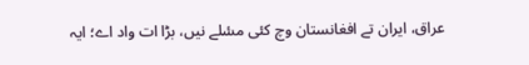عراق، ایران تے افغانستان وچ کئی مسٔلے نیں، بڑا ات واد اے؛ ایہ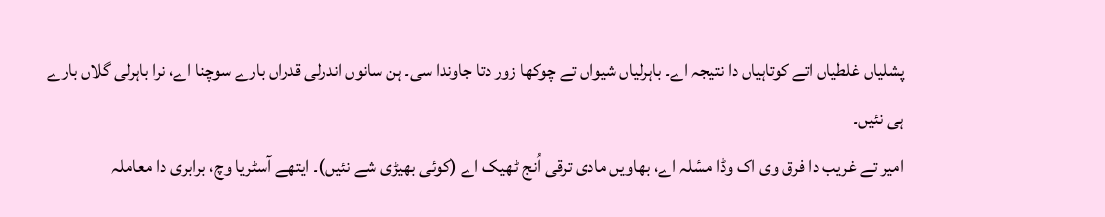پشلیاں غلطیاں اتے کوتاہیاں دا نتیجہ اے۔ باہرلیاں شیواں تے چوکھا زور دتا جاوندا سی۔ ہن سانوں اندرلی قدراں بارے سوچنا اے، نرا باہرلی گلاں بارے ہی نئیں۔
امیر تے غریب دا فرق وی اک وڈا مسٔلہ اے، بھاویں مادی ترقی اُنج ٹھیک اے (کوئی بھیڑی شے نئیں)۔ ایتھے آسٹریا وچ، برابری دا معاملہ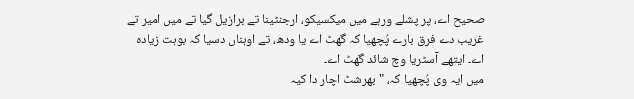صحیح اے، پر پشلے ورہے میں میکسیکو، ارجنٹینا تے برازیل گیا تے میں امیر تے غریب دے فرق بارے پُچھیا کہ گھٹ اے یا ودھ، تے اوہناں دسیا کہ بوہت زیادہ اے۔ ایتھے آسٹریا وچ شائد گھٹ اے۔
میں ایہ وی پُچھیا کہ، "بھرشٹ اچار دا کیہ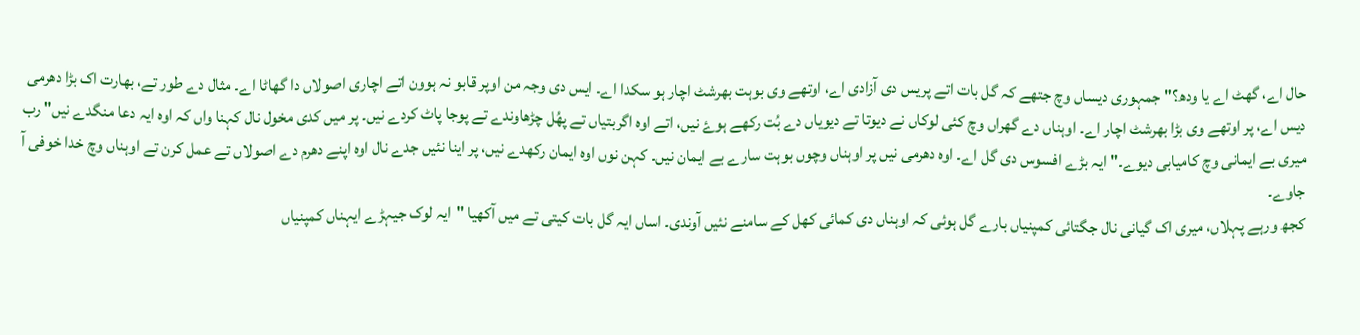حال اے، گھٹ اے یا ودھ؟" جمہوری دیساں وچ جتھے کہ گل بات اتے پریس دی آزادی اے، اوتھے وی بوہت بھرشٹ اچار ہو سکدا اے۔ ایس دی وجہ من اوپر قابو نہ ہوون اتے اچاری اصولاں دا گھاٹا اے۔ مثال دے طور تے، بھارت اک بڑا دھرمی دیس اے، پر اوتھے وی بڑا بھرشٹ اچار اے۔ اوہناں دے گھراں وچ کئی لوکاں نے دیوتا تے دیویاں دے بُت رکھے ہوۓ نیں، اتے اوہ اگربتیاں تے پھُل چڑھاوندے تے پوجا پاٹ کردے نیں۔ پر میں کدی مخول نال کہنا واں کہ اوہ ایہ دعا منگدے نیں" رب میری بے ایمانی وچ کامیابی دیوے۔" ایہ بڑے افسوس دی گل اے۔ اوہ دھرمی نیں پر اوہناں وچوں بوہت سارے بے ایمان نیں۔ کہن نوں اوہ ایمان رکھدے نیں، پر اینا نئیں جدے نال اوہ اپنے دھرم دے اصولاں تے عمل کرن تے اوہناں وچ خدا خوفی آ جاوے۔
کجھ ورہے پہلاں، میری اک گیانی نال جگتائی کمپنیاں بارے گل ہوئی کہ اوہناں دی کمائی کھل کے سامنے نئیں آوندی۔ اساں ایہ گل بات کیتی تے میں آکھیا "ایہ لوک جیہڑے ایہناں کمپنیاں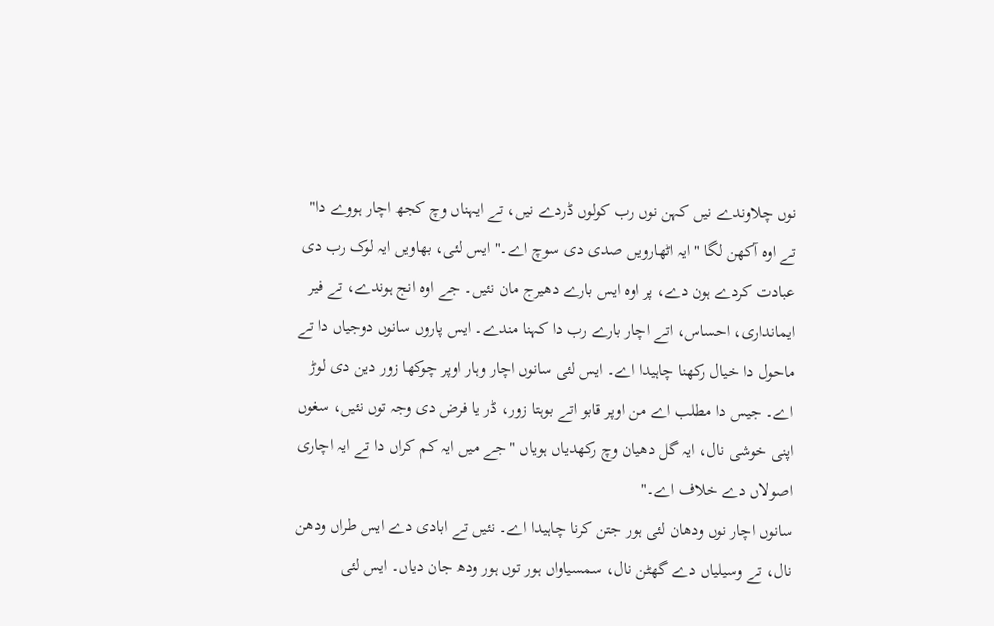نوں چلاوندے نیں کہن نوں رب کولوں ڈردے نیں، تے ایہناں وچ کجھ اچار ہووے دا" تے اوہ آکھن لگا "ایہ اٹھارویں صدی دی سوچ اے۔" ایس لئی، بھاویں ایہ لوک رب دی عبادت کردے ہون دے، پر اوہ ایس بارے دھیرج مان نئیں۔ جے اوہ انج ہوندے، تے فیر ایمانداری، احساس، اتے اچار بارے رب دا کہنا مندے۔ ایس پاروں سانوں دوجیاں دا تے ماحول دا خیال رکھنا چاہیدا اے۔ ایس لئی سانوں اچار وہار اوپر چوکھا زور دین دی لوڑ اے۔ جیس دا مطلب اے من اوپر قابو اتے بوہتا زور، ڈر یا فرض دی وجہ توں نئیں، سغوں اپنی خوشی نال، ایہ گل دھیان وچ رکھدیاں ہویاں "جے میں ایہ کم کراں دا تے ایہ اچاری اصولاں دے خلاف اے۔"
سانوں اچار نوں ودھان لئی ہور جتن کرنا چاہیدا اے۔ نئیں تے ابادی دے ایس طراں ودھن نال، تے وسیلیاں دے گھٹن نال، سمسیاواں ہور توں ہور ودھ جان دیاں۔ ایس لئی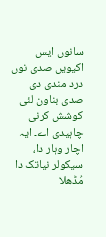سانوں ایس اکیویں صدی نوں درد مندی دی صدی بناون لئی کوشش کرنی چاہیدی اے۔ ایہ اچار وہار دا، سیکولر نیاتک دا مُڈھلا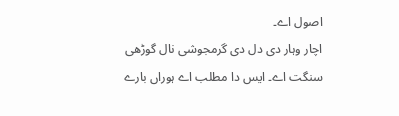اصول اے۔
اچار وہار دی دل دی گرمجوشی نال گوڑھی سنگت اے۔ ایس دا مطلب اے ہوراں بارے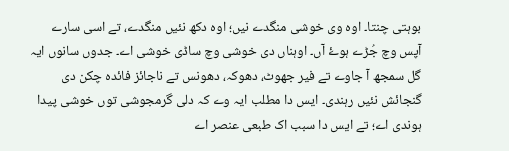بوہتی چنتا۔ اوہ وی خوشی منگدے نیں؛ اوہ دکھ نئیں منگدے، تے اسی سارے آپس وچ جُڑے ہوۓ آں۔ اوہناں دی خوشی وچ ساڈی خوشی اے۔ جدوں سانوں ایہ گل سمجھ آ جاوے تے فیر جھوٹ، دھوکہ، دھونس تے ناجائز فائدہ چکن دی گنجائش نئیں رہندی۔ ایس دا مطلب ایہ وے کہ دلی گرمجوشی توں خوشی پیدا ہوندی اے؛ تے ایس دا سبب اک طبعی عنصر اے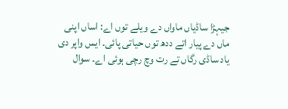جیہڑا ساڈیاں ماواں دے ویلے توں اے: اساں اپنی ماں دے پیار اتے ددھ توں حیاتی پائی۔ ایس واپر دی یاد ساڈی رگاں تے رت وچ رچی ہوئی اے۔ سوال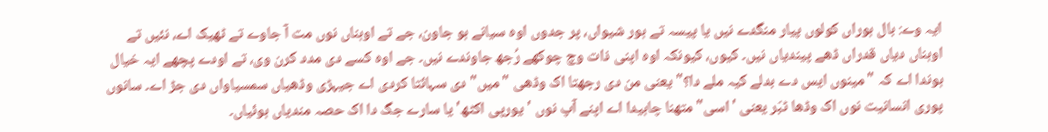ایہ وے: بال ہوراں کولوں پیار منگدے نیں یا پیسہ تے ہور شیواں، پر جدوں اوہ سیانے ہو جاون، جے تے اوہناں نوں مت آ جاوے تے ٹھیک اے، نئیں تے اوہناں دیاں قدراں ڈھے پیندیاں نیں۔ کیوں، کیونکہ اوہ اپنی ذات وچ چوکھے رُجھ جاوندے نیں۔ جے اوہ کسے دی مدد کرن وی، تے اودے پچھے ایہ خیال ہوندا اے کہ "مینوں ایس دے بدلے کیہ ملے دا؟" یعنی من دی رجھتا اک وڈھی "میں" دی سہائتا کردی اے جیہڑی وڈھیاں سمسیاواں دی جڑ اے۔ سانوں پوری انسانیت نوں اک وڈھا ٹبّر یعنی 'اسی" متھنا چاہیدا اے اپنے آپ نوں 'یورپی اکٹھ' یا سارے جگ دا اک حصہ مندیاں ہوئیاں۔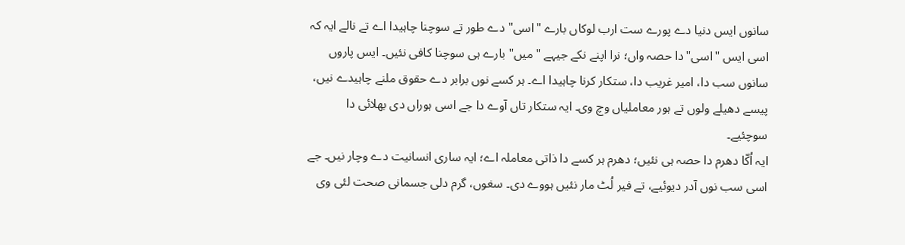سانوں ایس دنیا دے پورے ست ارب لوکاں بارے "اسی" دے طور تے سوچنا چاہیدا اے تے نالے ایہ کہ اسی ایس "اسی" دا حصہ واں؛ نرا اپنے نکے جیہے "میں" بارے ہی سوچنا کافی نئیں۔ ایس پاروں سانوں سب دا، امیر غریب دا، ستکار کرنا چاہیدا اے۔ ہر کسے نوں برابر دے حقوق ملنے چاہیدے نیں، پیسے دھیلے ولوں تے ہور معاملیاں وچ وی۔ ایہ ستکار تاں آوے دا جے اسی ہوراں دی بھلائی دا سوچئیے۔
ایہ اُکّا دھرم دا حصہ ہی نئیں؛ دھرم ہر کسے دا ذاتی معاملہ اے؛ ایہ ساری انسانیت دے وچار نیں۔ جے اسی سب نوں آدر دیوئیے، تے فیر لُٹ مار نئیں ہووے دی۔ سغوں، گرم دلی جسمانی صحت لئی وی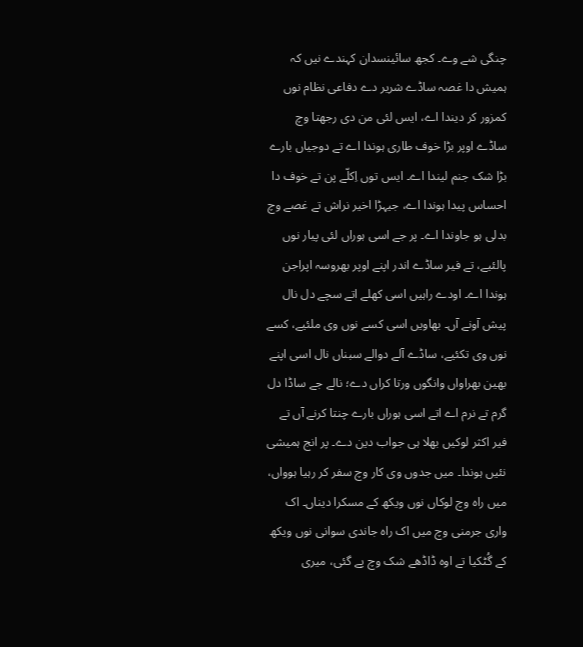چنگی شے وے۔ کجھ سائینسدان کہندے نیں کہ ہمیش دا غصہ ساڈے شریر دے دفاعی نظام نوں کمزور کر دیندا اے، ایس لئی من دی رجھتا وچ ساڈے اوپر بڑا خوف طاری ہوندا اے تے دوجیاں بارے بڑا شک جنم لیندا اے۔ ایس توں اِکلّے پن تے خوف دا احساس پیدا ہوندا اے، جیہڑا اخیر نراش تے غصے وچ بدلی ہو جاوندا اے۔ پر جے اسی ہوراں لئی پیار نوں پالئیے، تے فیر ساڈے اندر اپنے اوپر بھروسہ اپراجن ہوندا اے۔ اودے راہیں اسی کھلے اتے سچے دل نال پیش آونے آں۔ بھاویں اسی کسے نوں وی ملئیے، کسے نوں وی تکئیے، ساڈے آلے دوالے سبناں نال اسی اپنے بھین بھراواں وانگوں ورتا کراں دے؛ نالے جے ساڈا دل گرم تے نرم اے اتے اسی ہوراں بارے چنتا کرنے آں تے فیر اکثر لوکیں بھلا ہی جواب دین دے۔ پر انج ہمیشی نئیں ہوندا۔ میں جدوں وی کار وچ سفر کر رہیا ہوواں، میں راہ وچ لوکاں نوں ویکھ کے مسکرا دیناں۔ اک واری جرمنی وچ میں اک راہ جاندی سوانی نوں ویکھ کے گُٹکیا تے اوہ ڈاڈھے شک وچ پے گئی، میری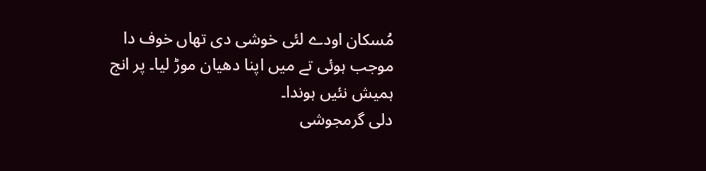مُسکان اودے لئی خوشی دی تھاں خوف دا موجب ہوئی تے میں اپنا دھیان موڑ لیا۔ پر انج ہمیش نئیں ہوندا۔
دلی گرمجوشی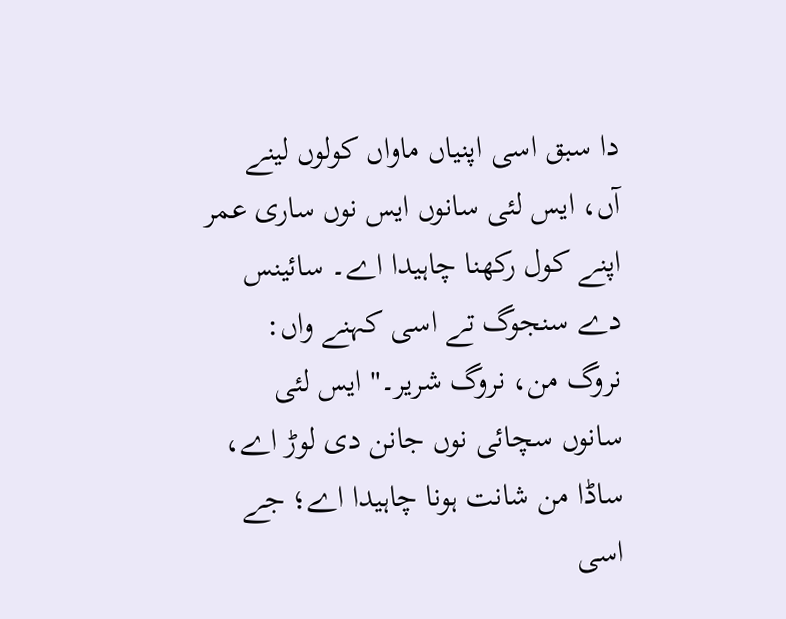دا سبق اسی اپنیاں ماواں کولوں لینے آں، ایس لئی سانوں ایس نوں ساری عمر اپنے کول رکھنا چاہیدا اے۔ سائینس دے سنجوگ تے اسی کہنے واں: نروگ من، نروگ شریر۔" ایس لئی سانوں سچائی نوں جانن دی لوڑ اے، ساڈا من شانت ہونا چاہیدا اے؛ جے اسی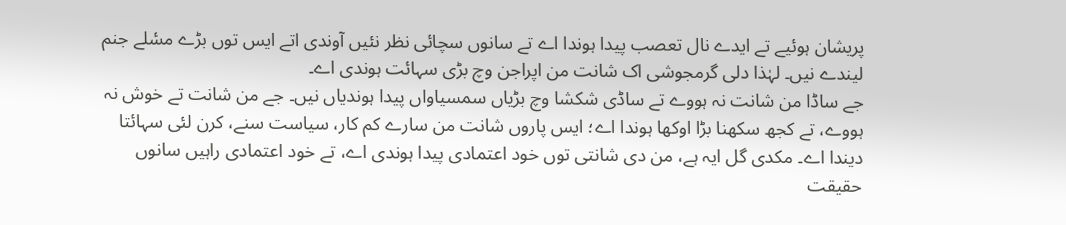پریشان ہوئیے تے ایدے نال تعصب پیدا ہوندا اے تے سانوں سچائی نظر نئیں آوندی اتے ایس توں بڑے مسٔلے جنم لیندے نیں۔ لہٰذا دلی گرمجوشی اک شانت من اپراجن وچ بڑی سہائت ہوندی اے۔
جے ساڈا من شانت نہ ہووے تے ساڈی شکشا وچ بڑیاں سمسیاواں پیدا ہوندیاں نیں۔ جے من شانت تے خوش نہ ہووے، تے کجھ سکھنا بڑا اوکھا ہوندا اے؛ ایس پاروں شانت من سارے کم کار، سیاست سنے، کرن لئی سہائتا دیندا اے۔ مکدی گل ایہ ہے، من دی شانتی توں خود اعتمادی پیدا ہوندی اے، تے خود اعتمادی راہیں سانوں حقیقت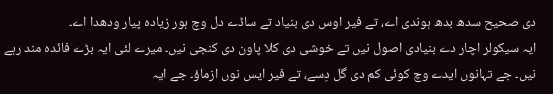دی صحیح سدھ بدھ ہوندی اے، تے فیر اوس دی بنیاد تے ساڈے دل وچ ہور زیادہ پیار ودھدا اے۔
ایہ سیکولر اچار دے بنیادی اصول نیں تے خوشی دی کلا پاون دی کنجی نیں۔ میرے لئی ایہ بڑے فائدہ مند رہے نیں۔ جے تہانوں ایدے وچ کوئی کم دی گل دِسے، تے فیر ایس نوں ازماؤ۔ جے ایہ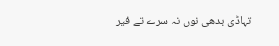تہاڈی بدھی نوں نہ سرے تے فیر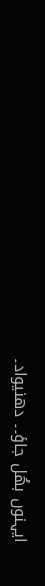ایہنوں بھُل جاؤ۔۔ دھنیواد۔